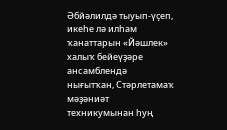Әбйәлилдә тыуып-үҫеп, икеһе лә илһам ҡанаттарын «Йәшлек» халыҡ бейеүҙәре ансамблендә нығытҡан, Стәрлетамаҡ мәҙәниәт техникумынан һуң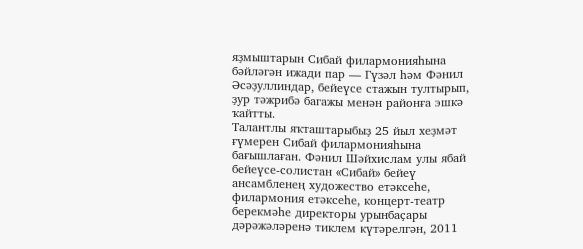яҙмыштарын Сибай филармонияһына бәйләгән ижади пар — Гүзәл һәм Фәнил Әсәҙуллиндар, бейеүсе стажын тултырып, ҙур тәжрибә багажы менән районға эшкә ҡайтты.
Талантлы яҡташтарыбыҙ 25 йыл хеҙмәт ғүмерен Сибай филармонияһына бағышлаған. Фәнил Шәйхислам улы ябай бейеүсе-солистан «Сибай» бейеү ансамбленең художество етәксеһе, филармония етәксеһе, концерт-театр берекмәһе директоры урынбаҫары дәрәжәләренә тиклем күтәрелгән, 2011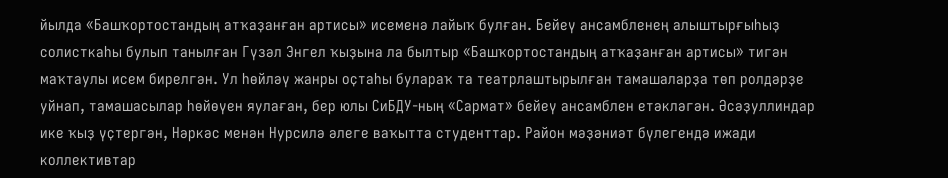йылда «Башҡортостандың атҡаҙанған артисы» исеменә лайыҡ булған. Бейеү ансамбленең алыштырғыһыҙ солисткаһы булып танылған Гүзәл Энгел ҡыҙына ла былтыр «Башҡортостандың атҡаҙанған артисы» тигән маҡтаулы исем бирелгән. Ул һөйләү жанры оҫтаһы булараҡ та театрлаштырылған тамашаларҙа төп ролдәрҙе уйнап, тамашасылар һөйөүен яулаған, бер юлы СиБДУ-ның «Сармат» бейеү ансамблен етәкләгән. Әсәҙуллиндар ике ҡыҙ үҫтергән, Нәркәс менән Нурсилә әлеге ваҡытта студенттар. Район мәҙәниәт бүлегендә ижади коллективтар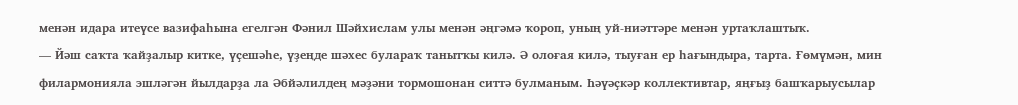менән идара итеүсе вазифаһына егелгән Фәнил Шәйхислам улы менән әңгәмә ҡороп, уның уй-ниәттәре менән уртаҡлаштыҡ.
— Йәш саҡта ҡайҙалыр китке, үҫешәһе, үҙеңде шәхес булараҡ танытҡы килә. Ә олоғая килә, тыуған ер һағындыра, тарта. Ғөмүмән, мин филармонияла эшләгән йылдарҙа ла Әбйәлилдең мәҙәни тормошонан ситтә булманым. Һәүәҫкәр коллективтар, яңғыҙ башҡарыусылар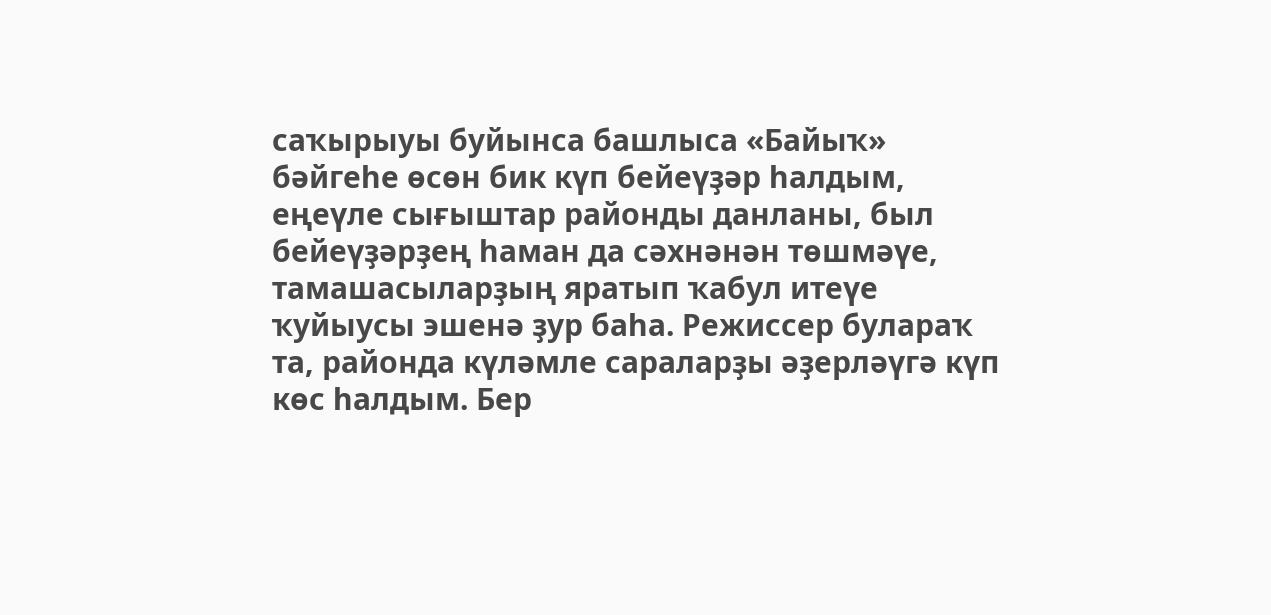саҡырыуы буйынса башлыса «Байыҡ» бәйгеһе өсөн бик күп бейеүҙәр һалдым, еңеүле сығыштар районды данланы, был бейеүҙәрҙең һаман да сәхнәнән төшмәүе, тамашасыларҙың яратып ҡабул итеүе ҡуйыусы эшенә ҙур баһа. Режиссер булараҡ та, районда күләмле сараларҙы әҙерләүгә күп көс һалдым. Бер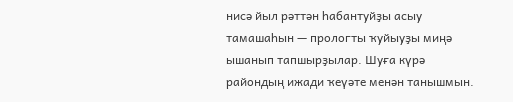нисә йыл рәттән һабантуйҙы асыу тамашаһын — прологты ҡуйыуҙы миңә ышанып тапшырҙылар. Шуға күрә райондың ижади ҡеүәте менән танышмын.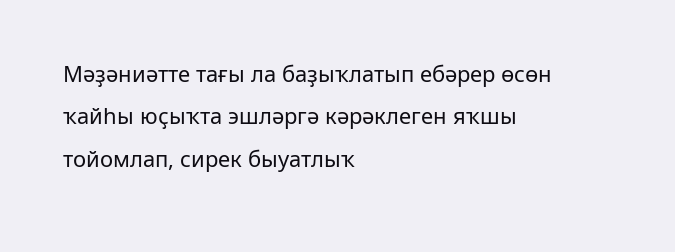Мәҙәниәтте тағы ла баҙыҡлатып ебәрер өсөн ҡайһы юҫыҡта эшләргә кәрәклеген яҡшы тойомлап, сирек быуатлыҡ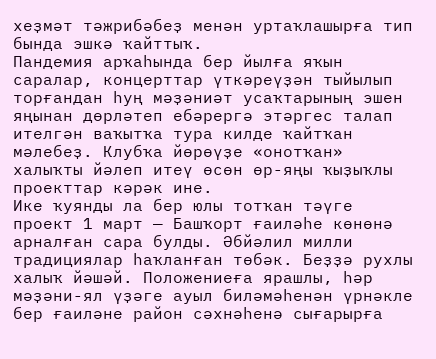хеҙмәт тәжрибәбеҙ менән уртаҡлашырға тип бында эшкә ҡайттыҡ.
Пандемия арҡаһында бер йылға яҡын саралар, концерттар үткәреүҙән тыйылып торғандан һуң мәҙәниәт усаҡтарының эшен яңынан дөрләтеп ебәрергә этәргес талап ителгән ваҡытҡа тура килде ҡайтҡан мәлебеҙ. Клубҡа йөрөүҙе «онотҡан» халыҡты йәлеп итеү өсөн өр-яңы ҡыҙыҡлы проекттар кәрәк ине.
Ике ҡуянды ла бер юлы тотҡан тәүге проект 1 март — Башҡорт ғаиләһе көнөнә арналған сара булды. Әбйәлил милли традициялар һаҡланған төбәк. Беҙҙә рухлы халыҡ йәшәй. Положениеға ярашлы, һәр мәҙәни-ял үҙәге ауыл биләмәһенән үрнәкле бер ғаиләне район сәхнәһенә сығарырға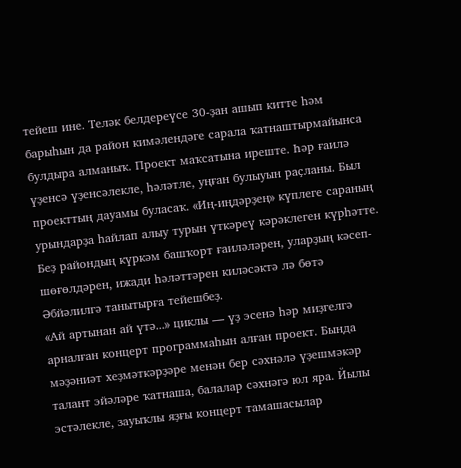тейеш ине. Теләк белдереүсе 30-ҙан ашып китте һәм барыһын да район кимәлендәге сарала ҡатнаштырмайынса булдыра алманыҡ. Проект маҡсатына иреште. Һәр ғаилә үҙенсә үҙенсәлекле, һәләтле, уңған булыуын раҫланы. Был проекттың дауамы буласаҡ. «Иң-иңдәрҙең» күплеге сараның урындарҙа һайлап алыу турын үткәреү кәрәклеген күрһәтте. Беҙ райондың күркәм башҡорт ғаиләләрен, уларҙың кәсеп-шөғөлдәрен, ижади һәләттәрен киләсәктә лә бөтә Әбйәлилгә танытырға тейешбеҙ.
«Ай артынан ай үтә...» циклы — үҙ эсенә һәр миҙгелгә арналған концерт программаһын алған проект. Бында мәҙәниәт хеҙмәткәрҙәре менән бер сәхнәлә үҙешмәкәр талант эйәләре ҡатнаша, балалар сәхнәгә юл яра. Йылы эстәлекле, зауыҡлы яҙғы концерт тамашасылар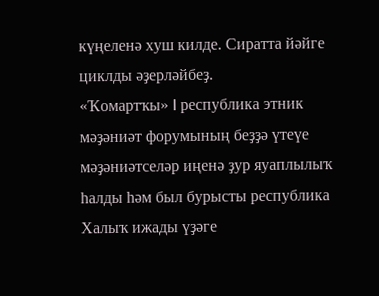күңеленә хуш килде. Сиратта йәйге циклды әҙерләйбеҙ.
«Ҡомартҡы» I республика этник мәҙәниәт форумының беҙҙә үтеүе мәҙәниәтселәр иңенә ҙур яуаплылыҡ һалды һәм был бурысты республика Халыҡ ижады үҙәге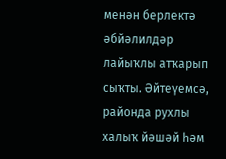менән берлектә әбйәлилдәр лайыҡлы атҡарып сыҡты. Әйтеүемсә, районда рухлы халыҡ йәшәй һәм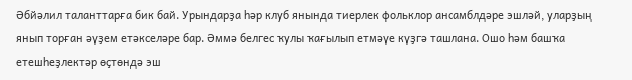Әбйәлил таланттарға бик бай. Урындарҙа һәр клуб янында тиерлек фольклор ансамблдәре эшләй, уларҙың янып торған әүҙем етәкселәре бар. Әммә белгес ҡулы ҡағылып етмәүе күҙгә ташлана. Ошо һәм башҡа етешһеҙлектәр өҫтөндә эш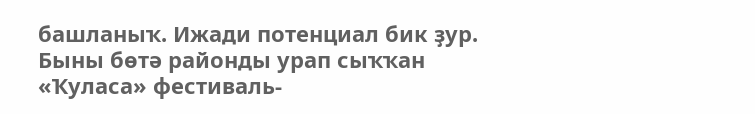башланыҡ. Ижади потенциал бик ҙур. Быны бөтә районды урап сыҡҡан «Ҡуласа» фестиваль-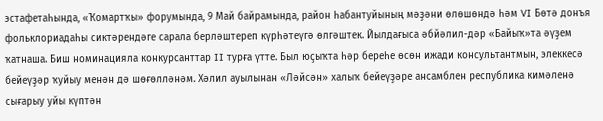эстафетаһында, «Ҡомартҡы» форумында, 9 Май байрамында, район һабантуйының мәҙәни өлөшөндә һәм VI Бөтә донъя фольклориадаһы сиктәрендәге сарала берләштереп күрһәтеүгә өлгәштек. Йылдағыса әбйәлил-дәр «Байыҡ»та әүҙем ҡатнаша. Биш номинацияла конкурсанттар II турға үтте. Был юҫыҡта һәр береһе өсөн ижади консультантмын, элеккесә бейеүҙәр ҡуйыу менән дә шөғөлләнәм. Хәлил ауылынан «Ләйсән» халыҡ бейеүҙәре ансамблен республика кимәленә сығарыу уйы күптән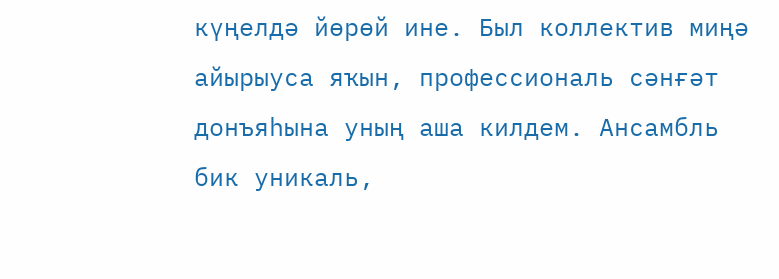күңелдә йөрөй ине. Был коллектив миңә айырыуса яҡын, профессиональ сәнғәт донъяһына уның аша килдем. Ансамбль бик уникаль,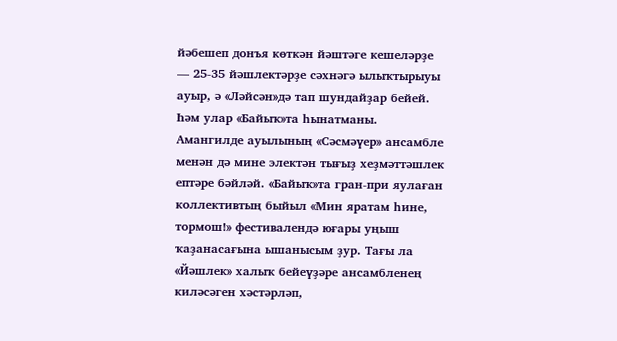йәбешеп донъя көткән йәштәге кешеләрҙе — 25-35 йәшлектәрҙе сәхнәгә ылыҡтырыуы ауыр, ә «Ләйсән»дә тап шундайҙар бейей. Һәм улар «Байыҡ»та һынатманы. Амангилде ауылының «Сәсмәүер» ансамбле менән дә мине электән тығыҙ хеҙмәттәшлек ептәре бәйләй. «Байыҡ»та гран-при яулаған коллективтың быйыл «Мин яратам һине, тормош!» фестивалендә юғары уңыш ҡаҙанасағына ышанысым ҙур. Тағы ла «Йәшлек» халыҡ бейеүҙәре ансамбленең киләсәген хәстәрләп,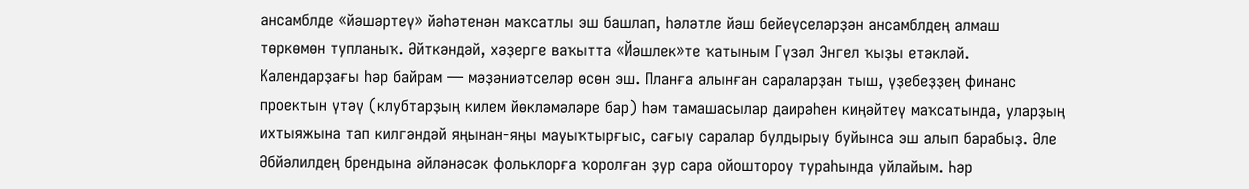ансамблде «йәшәртеү» йәһәтенән маҡсатлы эш башлап, һәләтле йәш бейеүселәрҙән ансамблдең алмаш төркөмөн тупланыҡ. Әйткәндәй, хәҙерге ваҡытта «Йәшлек»те ҡатыным Гүзәл Энгел ҡыҙы етәкләй.
Календарҙағы һәр байрам — мәҙәниәтселәр өсөн эш. Планға алынған сараларҙан тыш, үҙебеҙҙең финанс проектын үтәү (клубтарҙың килем йөкләмәләре бар) һәм тамашасылар даирәһен киңәйтеү маҡсатында, уларҙың ихтыяжына тап килгәндәй яңынан-яңы мауыҡтырғыс, сағыу саралар булдырыу буйынса эш алып барабыҙ. Әле Әбйәлилдең брендына әйләнәсәк фольклорға ҡоролған ҙур сара ойоштороу тураһында уйлайым. Һәр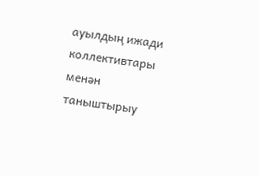ауылдың ижади коллективтары менән таныштырыу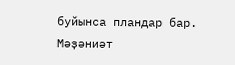буйынса пландар бар. Мәҙәниәт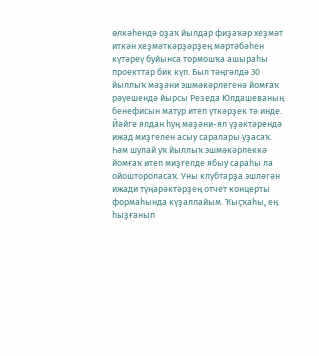өлкәһендә оҙаҡ йылдар фиҙаҡәр хеҙмәт иткән хеҙмәткәрҙәрҙең мәртәбәһен күтәреү буйынса тормошҡа ашыраһы проекттар бик күп. Был тәңгәлдә 30 йыллыҡ мәҙәни эшмәкәрлегенә йомғаҡ рәүешендә йырсы Резеда Юлдашеваның бенефисын матур итеп үткәрҙек тә инде. Йәйге ялдан һуң мәҙәни-ял үҙәктәрендә ижад миҙгелен асыу саралары уҙасаҡ. Һәм шулай уҡ йыллыҡ эшмәкәрлеккә йомғаҡ итеп миҙгелде ябыу сараһы ла ойоштороласаҡ. Уны клубтарҙа эшләгән ижади түңәрәктәрҙең отчет концерты формаһында күҙаллайым. Ҡыҫҡаһы, ең һыҙғанып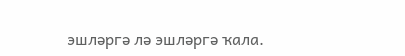эшләргә лә эшләргә ҡала.